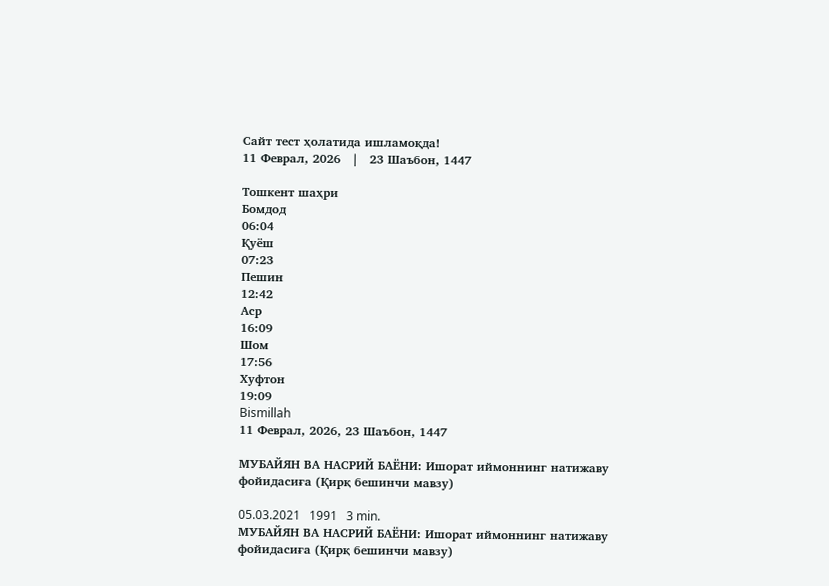Сайт тест ҳолатида ишламоқда!
11 Феврал, 2026   |   23 Шаъбон, 1447

Тошкент шаҳри
Бомдод
06:04
Қуёш
07:23
Пешин
12:42
Аср
16:09
Шом
17:56
Хуфтон
19:09
Bismillah
11 Феврал, 2026, 23 Шаъбон, 1447

МУБАЙЯН ВА НАСРИЙ БАЁНИ: Ишорат иймоннинг натижаву фойидасиға (Қирқ бешинчи мавзу)

05.03.2021   1991   3 min.
МУБАЙЯН ВА НАСРИЙ БАЁНИ: Ишорат иймоннинг натижаву фойидасиға (Қирқ бешинчи мавзу)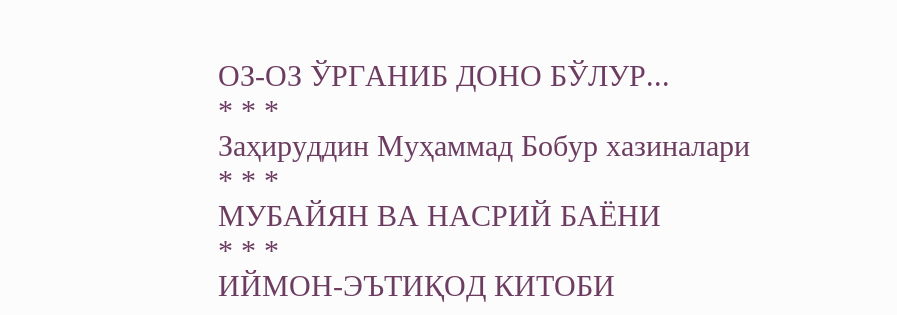ОЗ-ОЗ ЎРГАНИБ ДОНО БЎЛУР...
* * *
Заҳируддин Муҳаммад Бобур хазиналари
* * *
МУБАЙЯН ВА НАСРИЙ БАЁНИ
* * *
ИЙМОН-ЭЪТИҚОД КИТОБИ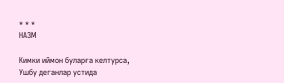* * *
НАЗМ

Кимки иймон буларға келтурса,
Ушбу деганлар устида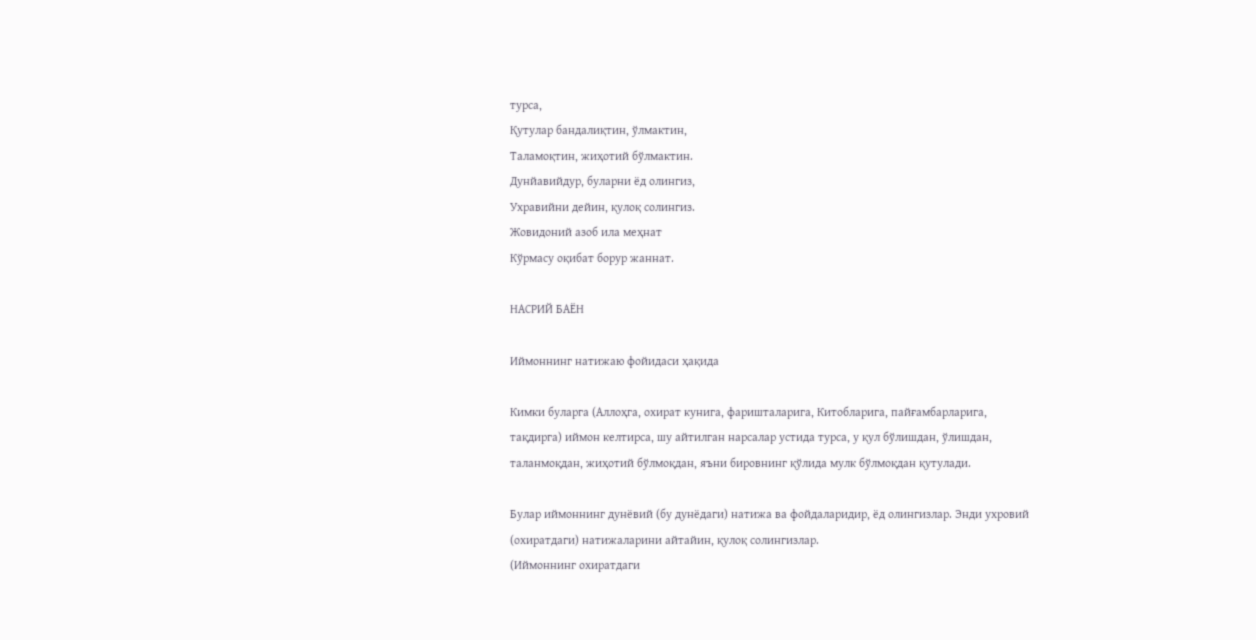турса,
Қутулар бандалиқтин, ўлмактин,
Таламоқтин, жиҳотий бўлмактин.
Дунйавийдур, буларни ёд олингиз,
Ухравийни дейин, қулоқ солингиз.
Жовидоний азоб ила меҳнат
Кўрмасу оқибат борур жаннат.

НАСРИЙ БАЁН

Иймоннинг натижаю фойидаси ҳақида

Кимки буларга (Аллоҳга, охират кунига, фаришталарига, Китобларига, пайғамбарларига, тақдирга) иймон келтирса, шу айтилган нарсалар устида турса, у қул бўлишдан, ўлишдан, таланмоқдан, жиҳотий бўлмоқдан, яъни бировнинг қўлида мулк бўлмоқдан қутулади.

Булар иймоннинг дунёвий (бу дунёдаги) натижа ва фойдаларидир, ёд олингизлар. Энди ухровий (охиратдаги) натижаларини айтайин, қулоқ солингизлар.
(Иймоннинг охиратдаги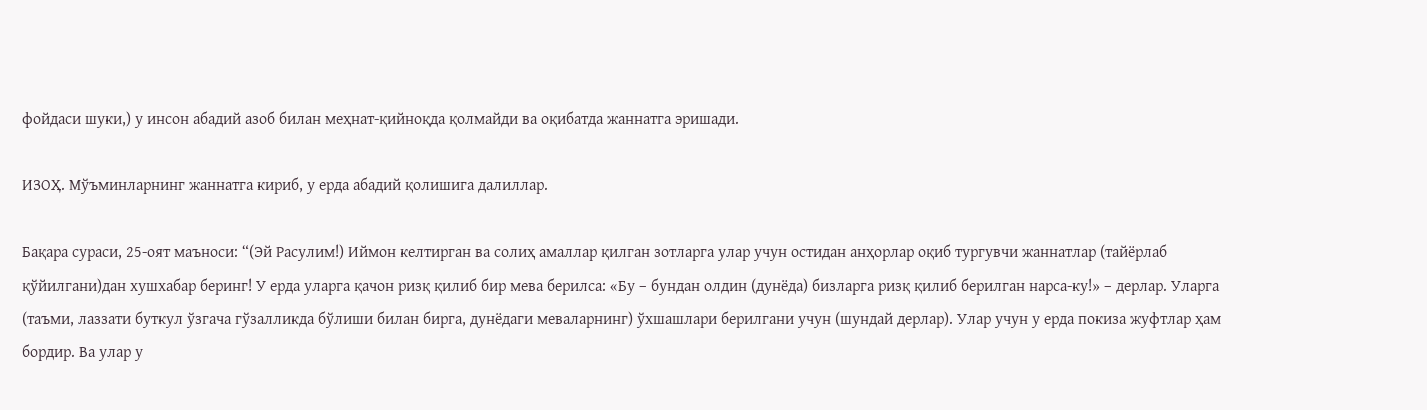фойдаси шуки,) у инсон абадий азоб билан меҳнат-қийноқда қолмайди ва оқибатда жаннатга эришади.

ИЗОҲ. Мўъминларнинг жаннатга кириб, у ерда абадий қолишига далиллар.

Бақара сураси, 25-оят маъноси: “(Эй Расулим!) Иймон келтирган ва солиҳ амаллар қилган зотларга улар учун остидан анҳорлар оқиб тургувчи жаннатлар (тайёрлаб қўйилгани)дан хушхабар беринг! У ерда уларга қачон ризқ қилиб бир мева берилса: «Бу – бундан олдин (дунёда) бизларга ризқ қилиб берилган нарса-ку!» – дерлар. Уларга (таъми, лаззати буткул ўзгача гўзалликда бўлиши билан бирга, дунёдаги меваларнинг) ўхшашлари берилгани учун (шундай дерлар). Улар учун у ерда покиза жуфтлар ҳам бордир. Ва улар у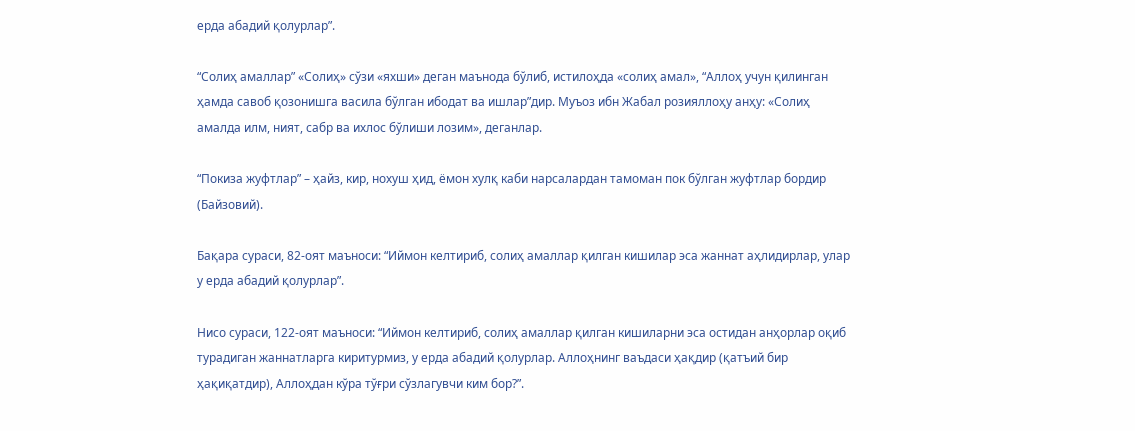ерда абадий қолурлар”.

“Солиҳ амаллар” «Солиҳ» сўзи «яхши» деган маънода бўлиб, истилоҳда «солиҳ амал», “Аллоҳ учун қилинган ҳамда савоб қозонишга васила бўлган ибодат ва ишлар”дир. Муъоз ибн Жабал розияллоҳу анҳу: «Солиҳ амалда илм, ният, сабр ва ихлос бўлиши лозим», деганлар.

“Покиза жуфтлар” – ҳайз, кир, нохуш ҳид, ёмон хулқ каби нарсалардан тамоман пок бўлган жуфтлар бордир (Байзовий).

Бақара сураси, 82-оят маъноси: “Иймон келтириб, солиҳ амаллар қилган кишилар эса жаннат аҳлидирлар, улар у ерда абадий қолурлар”.

Нисо сураси, 122-оят маъноси: “Иймон келтириб, солиҳ амаллар қилган кишиларни эса остидан анҳорлар оқиб турадиган жаннатларга киритурмиз, у ерда абадий қолурлар. Аллоҳнинг ваъдаси ҳақдир (қатъий бир ҳақиқатдир), Аллоҳдан кўра тўғри сўзлагувчи ким бор?”.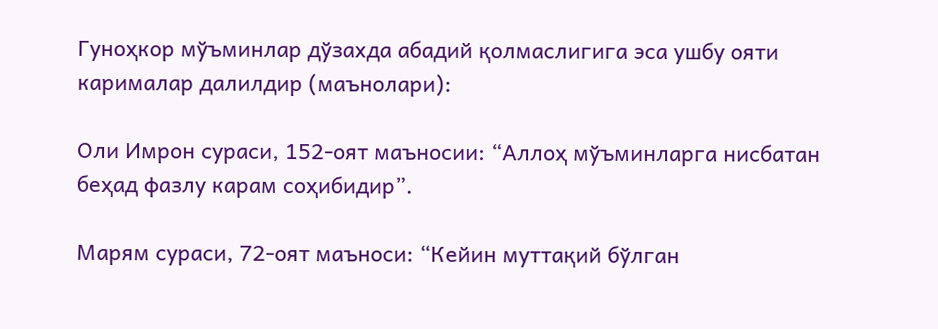Гуноҳкор мўъминлар дўзахда абадий қолмаслигига эса ушбу ояти карималар далилдир (маънолари):

Оли Имрон сураси, 152-оят маъносии: “Аллоҳ мўъминларга нисбатан беҳад фазлу карам соҳибидир”.

Марям сураси, 72-оят маъноси: “Кейин муттақий бўлган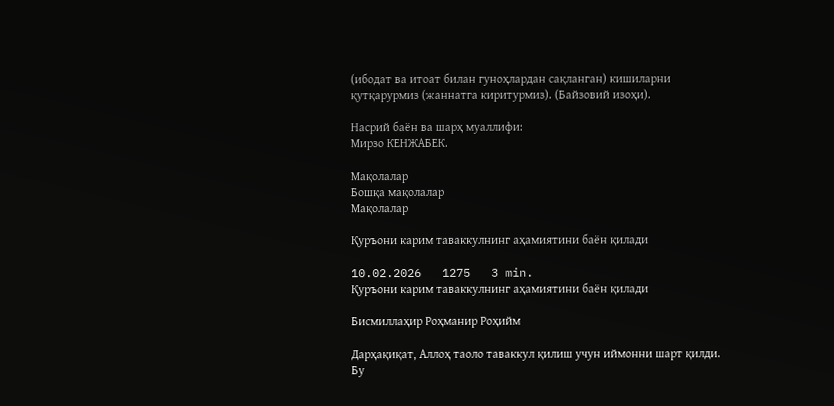(ибодат ва итоат билан гуноҳлардан сақланган) кишиларни қутқарурмиз (жаннатга киритурмиз). (Байзовий изоҳи).

Насрий баён ва шарҳ муаллифи:
Мирзо КЕНЖАБЕК.

Мақолалар
Бошқа мақолалар
Мақолалар

Қуръони карим таваккулнинг аҳамиятини баён қилади

10.02.2026   1275   3 min.
Қуръони карим таваккулнинг аҳамиятини баён қилади

Бисмиллаҳир Роҳманир Роҳийм

Дарҳақиқат, Аллоҳ таоло таваккул қилиш учун иймонни шарт қилди. Бу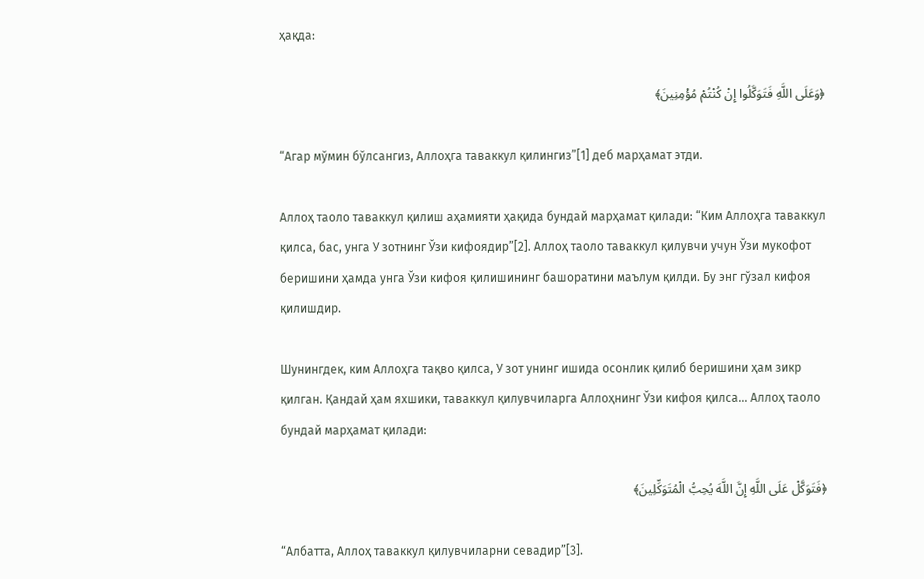ҳақда:

﴿وَعَلَى اللَّهِ فَتَوَكَّلُوا إِنْ كُنْتُمْ مُؤْمِنِينَ﴾

“Агар мўмин бўлсангиз, Аллоҳга таваккул қилингиз”[1] деб марҳамат этди.

Аллоҳ таоло таваккул қилиш аҳамияти ҳақида бундай марҳамат қилади: “Ким Аллоҳга таваккул қилса, бас, унга У зотнинг Ўзи кифоядир”[2]. Аллоҳ таоло таваккул қилувчи учун Ўзи мукофот беришини ҳамда унга Ўзи кифоя қилишининг башоратини маълум қилди. Бу энг гўзал кифоя қилишдир.

Шунингдек, ким Аллоҳга тақво қилса, У зот унинг ишида осонлик қилиб беришини ҳам зикр қилган. Қандай ҳам яхшики, таваккул қилувчиларга Аллоҳнинг Ўзи кифоя қилса... Аллоҳ таоло бундай марҳамат қилади:

﴿فَتَوَكَّلْ عَلَى اللَّهِ إِنَّ اللَّهَ يُحِبُّ الْمُتَوَكِّلِينَ﴾

“Албатта, Аллоҳ таваккул қилувчиларни севадир”[3].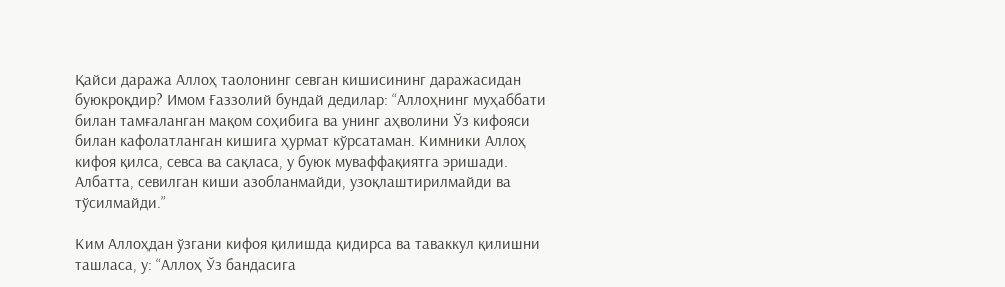Қайси даража Аллоҳ таолонинг севган кишисининг даражасидан буюкроқдир? Имом Ғаззолий бундай дедилар: “Аллоҳнинг муҳаббати билан тамғаланган мақом соҳибига ва унинг аҳволини Ўз кифояси билан кафолатланган кишига ҳурмат кўрсатаман. Кимники Аллоҳ кифоя қилса, севса ва сақласа, у буюк муваффақиятга эришади. Албатта, севилган киши азобланмайди, узоқлаштирилмайди ва тўсилмайди.”

Ким Аллоҳдан ўзгани кифоя қилишда қидирса ва таваккул қилишни ташласа, у: “Аллоҳ Ўз бандасига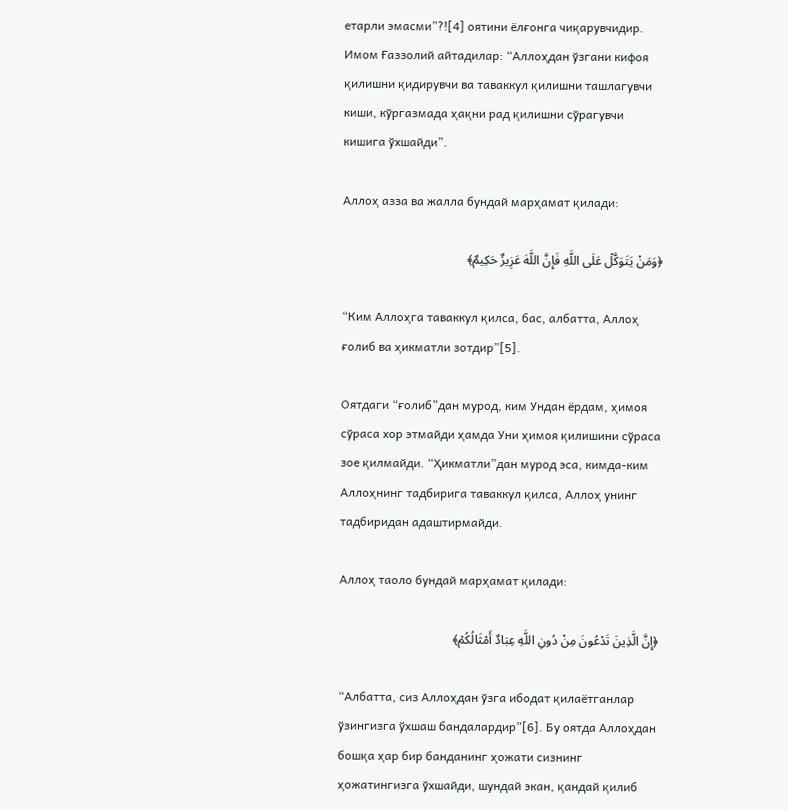етарли эмасми”?![4] оятини ёлғонга чиқарувчидир. Имом Ғаззолий айтадилар: “Аллоҳдан ўзгани кифоя қилишни қидирувчи ва таваккул қилишни ташлагувчи киши, кўргазмада ҳақни рад қилишни сўрагувчи кишига ўхшайди”.

Аллоҳ азза ва жалла бундай марҳамат қилади:

﴿وَمَنْ يَتَوَكَّلْ عَلَى اللَّهِ فَإِنَّ اللَّهَ عَزِيزٌ حَكِيمٌ﴾

“Ким Аллоҳга таваккул қилса, бас, албатта, Аллоҳ ғолиб ва ҳикматли зотдир”[5].

Оятдаги “ғолиб”дан мурод, ким Ундан ёрдам, ҳимоя сўраса хор этмайди ҳамда Уни ҳимоя қилишини сўраса зое қилмайди. “Ҳикматли”дан мурод эса, кимда-ким Аллоҳнинг тадбирига таваккул қилса, Аллоҳ унинг тадбиридан адаштирмайди.

Аллоҳ таоло бундай марҳамат қилади:

﴿إِنَّ الَّذِينَ تَدْعُونَ مِنْ دُونِ اللَّهِ عِبَادٌ أَمْثَالُكُمْ﴾

“Албатта, сиз Аллоҳдан ўзга ибодат қилаётганлар ўзингизга ўхшаш бандалардир”[6]. Бу оятда Аллоҳдан бошқа ҳар бир банданинг ҳожати сизнинг ҳожатингизга ўхшайди, шундай экан, қандай қилиб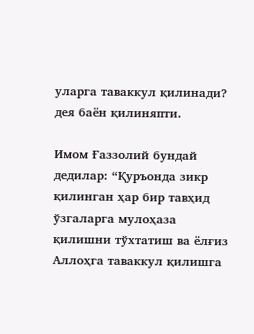уларга таваккул қилинади? дея баён қилиняпти.

Имом Ғаззолий бундай дедилар: “Қуръонда зикр қилинган ҳар бир тавҳид ўзгаларга мулоҳаза қилишни тўхтатиш ва ёлғиз Аллоҳга таваккул қилишга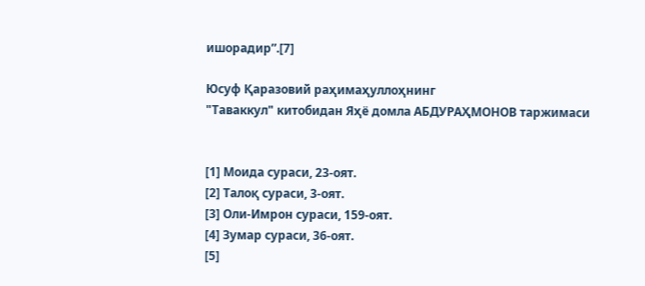ишорадир”.[7]

Юсуф Қаразовий раҳимаҳуллоҳнинг
"Таваккул" китобидан Яҳё домла АБДУРАҲМОНОВ таржимаси


[1] Моида сураси, 23-оят.
[2] Талоқ сураси, 3-оят.
[3] Оли-Имрон сураси, 159-оят.
[4] Зумар сураси, 36-оят.
[5]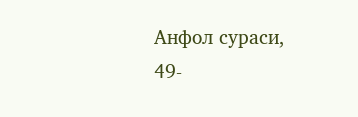Анфол сураси, 49-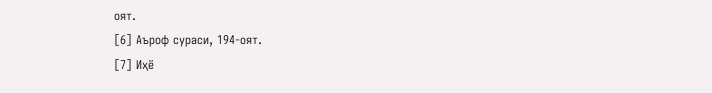оят.
[6] Аъроф сураси, 194-оят.
[7] Иҳё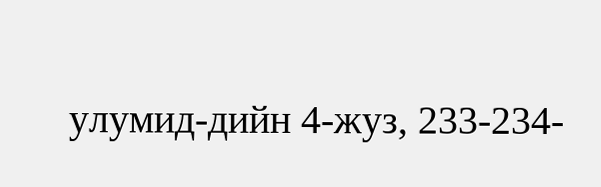улумид-дийн 4-жуз, 233-234-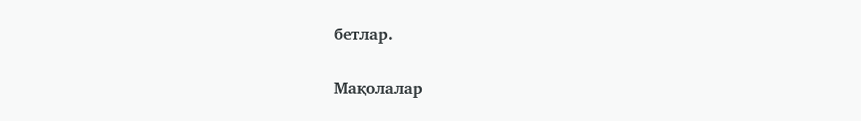бетлар.

Мақолалар